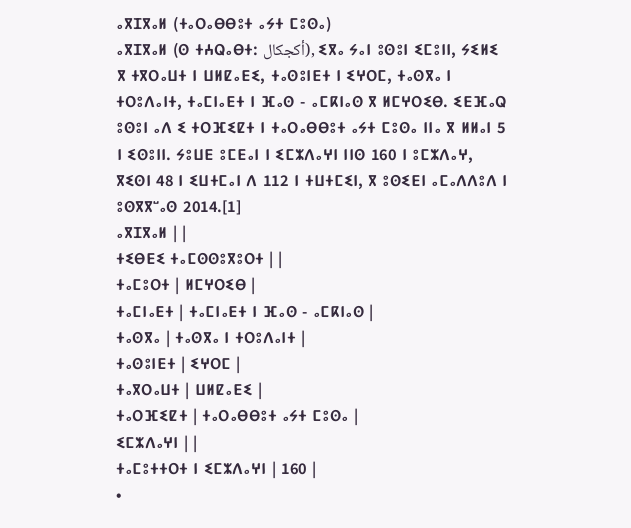ⴰⴳⵊⴳⴰⵍ (ⵜⴰⵔⴰⴱⴱⵓⵜ ⴰⵢⵜ ⵎⵓⵙⴰ)
ⴰⴳⵊⴳⴰⵍ (ⵙ ⵜⵄⵕⴰⴱⵜ: أكجكال), ⵉⴳⴰ ⵢⴰⵏ ⵓⵙⵓⵏ ⵉⵎⵓⵏⵏ, ⵢⵉⵍⵉ ⴳ ⵜⴳⵔⴰⵡⵜ ⵏ ⵡⵍⵇⴰⴹⵉ, ⵜⴰⵙⵓⵏⴹⵜ ⵏ ⵉⵖⵔⵎ, ⵜⴰⵙⴳⴰ ⵏ ⵜⵔⵓⴷⴰⵏⵜ, ⵜⴰⵎⵏⴰⴹⵜ ⵏ ⴼⴰⵙ - ⴰⵎⴽⵏⴰⵙ ⴳ ⵍⵎⵖⵔⵉⴱ. ⵉⴹⴼⴰⵕ ⵓⵙⵓⵏ ⴰⴷ ⵉ ⵜⵔⴼⵉⵇⵜ ⵏ ⵜⴰⵔⴰⴱⴱⵓⵜ ⴰⵢⵜ ⵎⵓⵙⴰ ⵏⵏⴰ ⴳ ⵍⵍⴰⵏ 5 ⵏ ⵉⵙⵓⵏⵏ. ⵢⵓⵡⴹ ⵓⵎⴹⴰⵏ ⵏ ⵉⵎⵣⴷⴰⵖⵏ ⵏⵏⵙ 160 ⵏ ⵓⵎⵣⴷⴰⵖ, ⴳⵉⵙⵏ 48 ⵏ ⵉⵡⵜⵎⴰⵏ ⴷ 112 ⵏ ⵜⵡⵜⵎⵉⵏ, ⴳ ⵓⵙⵉⴹⵏ ⴰⵎⴰⴷⴷⵓⴷ ⵏ ⵓⵙⴳⴳⵯⴰⵙ 2014.[1]
ⴰⴳⵊⴳⴰⵍ | |
ⵜⵉⴱⴹⵉ ⵜⴰⵎⵙⵙⵓⴳⵓⵔⵜ | |
ⵜⴰⵎⵓⵔⵜ | ⵍⵎⵖⵔⵉⴱ |
ⵜⴰⵎⵏⴰⴹⵜ | ⵜⴰⵎⵏⴰⴹⵜ ⵏ ⴼⴰⵙ - ⴰⵎⴽⵏⴰⵙ |
ⵜⴰⵙⴳⴰ | ⵜⴰⵙⴳⴰ ⵏ ⵜⵔⵓⴷⴰⵏⵜ |
ⵜⴰⵙⵓⵏⴹⵜ | ⵉⵖⵔⵎ |
ⵜⴰⴳⵔⴰⵡⵜ | ⵡⵍⵇⴰⴹⵉ |
ⵜⴰⵔⴼⵉⵇⵜ | ⵜⴰⵔⴰⴱⴱⵓⵜ ⴰⵢⵜ ⵎⵓⵙⴰ |
ⵉⵎⵣⴷⴰⵖⵏ | |
ⵜⴰⵎⵓⵜⵜⵔⵜ ⵏ ⵉⵎⵣⴷⴰⵖⵏ | 160 |
•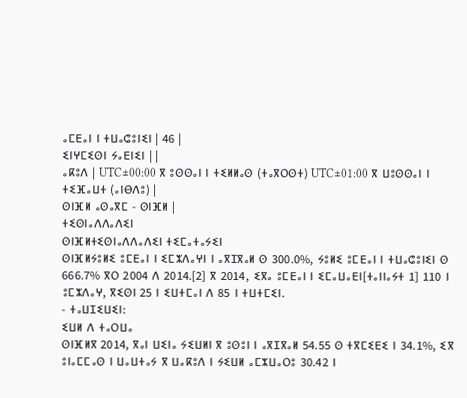ⴰⵎⴹⴰⵏ ⵏ ⵜⵡⴰⵛⵓⵏⵉⵏ | 46 |
ⵉⵏⵖⵎⵉⵙⵏ ⵢⴰⴹⵏⵉⵏ | |
ⴰⴽⵓⴷ | UTC±00:00 ⴳ ⵓⵙⵙⴰⵏ ⵏ ⵜⵉⵍⵍⴰⵙ (ⵜⴰⴳⵔⵙⵜ) UTC±01:00 ⴳ ⵡⵓⵙⵙⴰⵏ ⵏ ⵜⵉⴼⴰⵡⵜ (ⴰⵏⴱⴷⵓ) |
ⵙⵏⴼⵍ ⴰⵙⴰⴳⵎ - ⵙⵏⴼⵍ |
ⵜⵉⵙⵏⴰⴷⴷⴰⴷⵉⵏ
ⵙⵏⴼⵍⵜⵉⵙⵏⴰⴷⴷⴰⴷⵉⵏ ⵜⵉⵎⴰⵜⴰⵢⵉⵏ
ⵙⵏⴼⵍⵢⵓⵍⵉ ⵓⵎⴹⴰⵏ ⵏ ⵉⵎⵣⴷⴰⵖⵏ ⵏ ⴰⴳⵊⴳⴰⵍ ⵙ 300.0%, ⵢⵓⵍⵉ ⵓⵎⴹⴰⵏ ⵏ ⵜⵡⴰⵛⵓⵏⵉⵏ ⵙ 666.7% ⴳⵔ 2004 ⴷ 2014.[2] ⴳ 2014, ⵉⴳⴰ ⵓⵎⴹⴰⵏ ⵏ ⵉⵎⴰⵡⴰⴹⵏ[ⵜⴰⵏⵏⴰⵢⵜ 1] 110 ⵏ ⵓⵎⵣⴷⴰⵖ, ⴳⵉⵙⵏ 25 ⵏ ⵉⵡⵜⵎⴰⵏ ⴷ 85 ⵏ ⵜⵡⵜⵎⵉⵏ.
- ⵜⴰⵡⵊⵉⵡⵉⵏ:
ⵉⵡⵍ ⴷ ⵜⴰⵔⵡⴰ
ⵙⵏⴼⵍⴳ 2014, ⴳⴰⵏ ⵡⵉⵏⴰ ⵢⵉⵡⵍⵏ ⴳ ⵓⵙⵓⵏ ⵏ ⴰⴳⵊⴳⴰⵍ 54.55 ⵙ ⵜⴳⵎⵉⴹⵉ ⵏ 34.1%, ⵉⴳ ⵓⵏⴰⵎⵎⴰⵙ ⵏ ⵡⴰⵡⵜⴰⵢ ⴳ ⵡⴰⴽⵓⴷ ⵏ ⵢⵉⵡⵍ ⴰⵎⵣⵡⴰⵔⵓ 30.42 ⵏ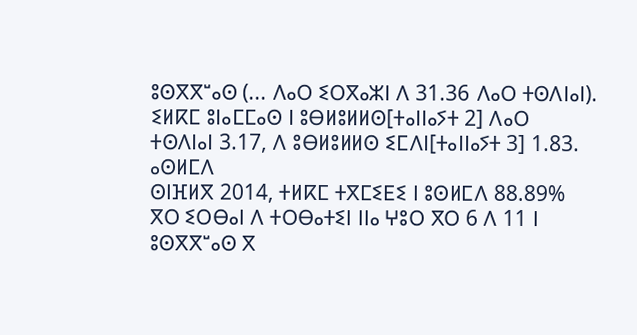ⵓⵙⴳⴳⵯⴰⵙ (... ⴷⴰⵔ ⵉⵔⴳⴰⵣⵏ ⴷ 31.36 ⴷⴰⵔ ⵜⵙⴷⵏⴰⵏ). ⵉⵍⴽⵎ ⵓⵏⴰⵎⵎⴰⵙ ⵏ ⵓⴱⵍⵓⵍⵍⵙ[ⵜⴰⵏⵏⴰⵢⵜ 2] ⴷⴰⵔ ⵜⵙⴷⵏⴰⵏ 3.17, ⴷ ⵓⴱⵍⵓⵍⵍⵙ ⵉⵎⴷⵏ[ⵜⴰⵏⵏⴰⵢⵜ 3] 1.83.
ⴰⵙⵍⵎⴷ
ⵙⵏⴼⵍⴳ 2014, ⵜⵍⴽⵎ ⵜⴳⵎⵉⴹⵉ ⵏ ⵓⵙⵍⵎⴷ 88.89% ⴳⵔ ⵉⵔⴱⴰⵏ ⴷ ⵜⵔⴱⴰⵜⵉⵏ ⵏⵏⴰ ⵖⵓⵔ ⴳⵔ 6 ⴷ 11 ⵏ ⵓⵙⴳⴳⵯⴰⵙ ⴳ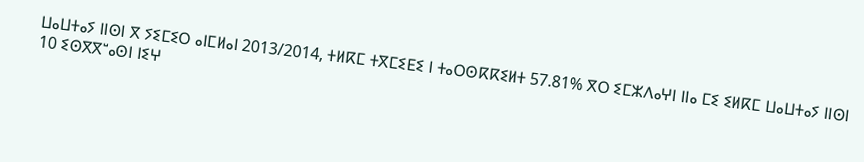ⵡⴰⵡⵜⴰⵢ ⵏⵏⵙⵏ ⴳ ⵢⵉⵎⵉⵔ ⴰⵏⵎⵍⴰⵏ 2013/2014, ⵜⵍⴽⵎ ⵜⴳⵎⵉⴹⵉ ⵏ ⵜⴰⵔⵙⴽⴽⵉⵍⵜ 57.81% ⴳⵔ ⵉⵎⵣⴷⴰⵖⵏ ⵏⵏⴰ ⵎⵉ ⵉⵍⴽⵎ ⵡⴰⵡⵜⴰⵢ ⵏⵏⵙⵏ 10 ⵉⵙⴳⴳⵯⴰⵙⵏ ⵏⵉⵖ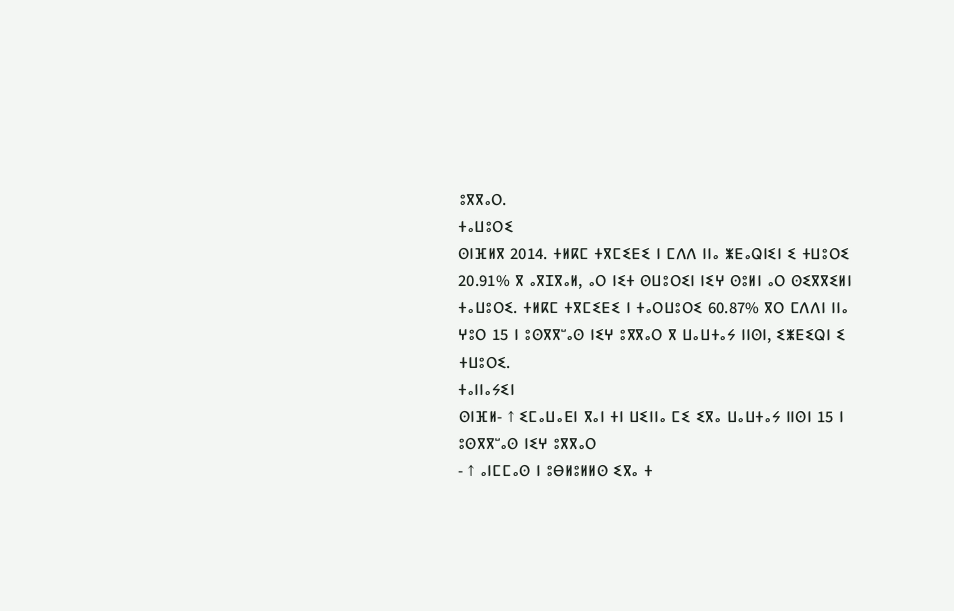ⵓⴳⴳⴰⵔ.
ⵜⴰⵡⵓⵔⵉ
ⵙⵏⴼⵍⴳ 2014. ⵜⵍⴽⵎ ⵜⴳⵎⵉⴹⵉ ⵏ ⵎⴷⴷ ⵏⵏⴰ ⵥⴹⴰⵕⵏⵉⵏ ⵉ ⵜⵡⵓⵔⵉ 20.91% ⴳ ⴰⴳⵊⴳⴰⵍ, ⴰⵔ ⵏⵉⵜ ⵙⵡⵓⵔⵉⵏ ⵏⵉⵖ ⵙⵓⵍⵏ ⴰⵔ ⵙⵉⴳⴳⵉⵍⵏ ⵜⴰⵡⵓⵔⵉ. ⵜⵍⴽⵎ ⵜⴳⵎⵉⴹⵉ ⵏ ⵜⴰⵔⵡⵓⵔⵉ 60.87% ⴳⵔ ⵎⴷⴷⵏ ⵏⵏⴰ ⵖⵓⵔ 15 ⵏ ⵓⵙⴳⴳⵯⴰⵙ ⵏⵉⵖ ⵓⴳⴳⴰⵔ ⴳ ⵡⴰⵡⵜⴰⵢ ⵏⵏⵙⵏ, ⵉⵥⴹⵉⵕⵏ ⵉ ⵜⵡⵓⵔⵉ.
ⵜⴰⵏⵏⴰⵢⵉⵏ
ⵙⵏⴼⵍ- ↑ ⵉⵎⴰⵡⴰⴹⵏ ⴳⴰⵏ ⵜⵏ ⵡⵉⵏⵏⴰ ⵎⵉ ⵉⴳⴰ ⵡⴰⵡⵜⴰⵢ ⵏⵏⵙⵏ 15 ⵏ ⵓⵙⴳⴳⵯⴰⵙ ⵏⵉⵖ ⵓⴳⴳⴰⵔ
- ↑ ⴰⵏⵎⵎⴰⵙ ⵏ ⵓⴱⵍⵓⵍⵍⵙ ⵉⴳⴰ ⵜ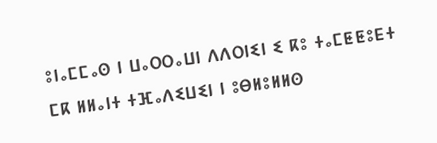ⵓⵏⴰⵎⵎⴰⵙ ⵏ ⵡⴰⵔⵔⴰⵡⵏ ⴷⴷⵔⵏⵉⵏ ⵉ ⴽⵓ ⵜⴰⵎⵟⵟⵓⴹⵜ ⵎⴽ ⵍⵍⴰⵏⵜ ⵜⴼⴰⴷⵉⵡⵉⵏ ⵏ ⵓⴱⵍⵓⵍⵍⵙ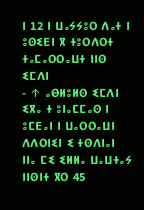ⵏ 12 ⵏ ⵡⴰⵢⵢⵓⵔ ⴷⴰⵜ ⵏ ⵓⵙⵉⴹⵏ ⴳ ⵜⵓⵔⴷⵔⵜ ⵜⴰⵎⴰⵔⵔⴰⵡⵜ ⵏⵏⵙ ⵉⵎⴷⵏ
- ↑ ⴰⴱⵍⵓⵍⵙ ⵉⵎⴷⵏ ⵉⴳⴰ ⵜ ⵓⵏⴰⵎⵎⴰⵙ ⵏ ⵓⵎⴹⴰⵏ ⵏ ⵡⴰⵔⵔⴰⵡⵏ ⴷⴷⵔⵏⵉⵏ ⵉ ⵜⵙⴷⵏⴰⵏ ⵏⵏⴰ ⵎⵉ ⵉⵍⵍⴰ ⵡⴰⵡⵜⴰⵢ ⵏⵏⵙⵏⵜ ⴳⵔ 45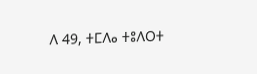ⴷ 49, ⵜⵎⴷⴰ ⵜⵓⴷⵔⵜ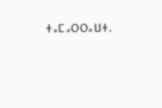ⵜⴰⵎⴰⵔⵔⴰⵡⵜ.